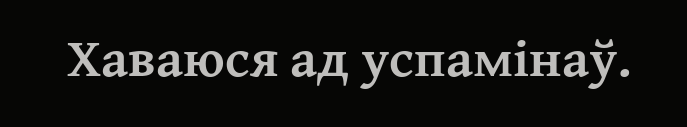Хаваюся ад успамінаў.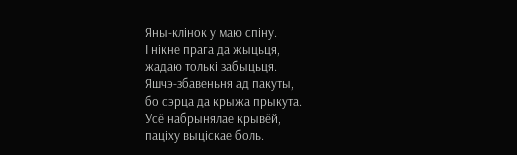Яны-клінок у маю спіну.
І нікне прага да жыцьця,
жадаю толькі забыцьця.
Яшчэ-збавеньня ад пакуты,
бо сэрца да крыжа прыкута.
Усё набрынялае крывёй,
паціху выціскае боль.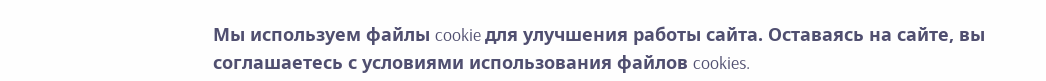Мы используем файлы cookie для улучшения работы сайта. Оставаясь на сайте, вы соглашаетесь с условиями использования файлов cookies.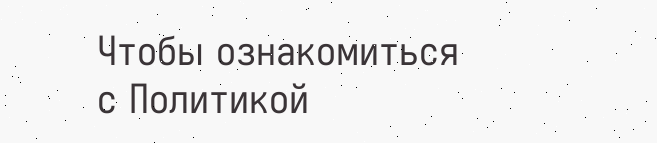Чтобы ознакомиться с Политикой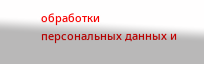обработки персональных данных и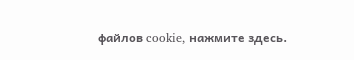файлов cookie, нажмите здесь.